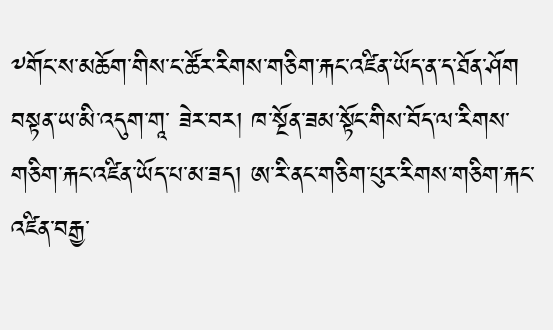༸གོང་ས་མཆོག་གིས་ང་ཚོར་རིགས་གཅིག་རྐང་འཛིན་ཡོད་ན་ད་ཐོན་ཤོག བསྟན་ཡ་མི་འདུག་གཱ་ ཟེར་བར། ཁ་སྔོན་ཟམ་སྟོང་གིས་བོད་ལ་རིགས་གཅིག་རྐང་འཛིན་ཡོད་པ་མ་ཟད། ཨ་རི་ནང་གཅིག་པུར་རིགས་གཅིག་རྐང་འཛིན་བརྒྱ་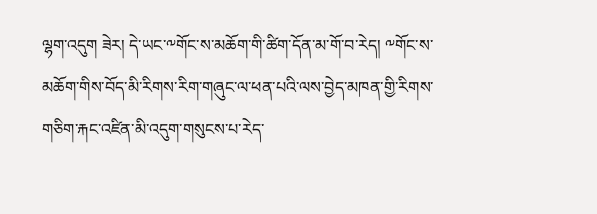ལྷག་འདུག ཟེར། དེ་ཡང་༸གོང་ས་མཆོག་གི་ཚིག་དོན་མ་གོ་བ་རེད། ༸གོང་ས་མཆོག་གིས་བོད་མི་རིགས་རིག་གཞུང་ལ་ཕན་པའི་ལས་བྱེད་མཁན་གྱི་རིགས་གཅིག་རྐང་འཛིན་མི་འདུག་གསུངས་པ་རེད་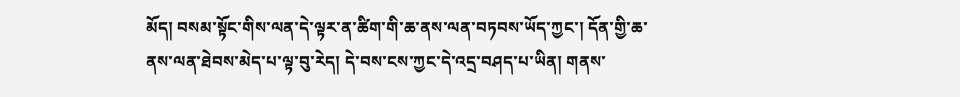མོད། བསམ་སྟོང་གིས་ལན་དེ་ལྟར་ན་ཚིག་གི་ཆ་ནས་ལན་བཏབས་ཡོད་ཀྱང་། དོན་གྱི་ཆ་ནས་ལན་ཐེབས་མེད་པ་ལྟ་བུ་རེད། དེ་བས་ངས་ཀྱང་དེ་འདྲ་བཤད་པ་ཡིན། གནས་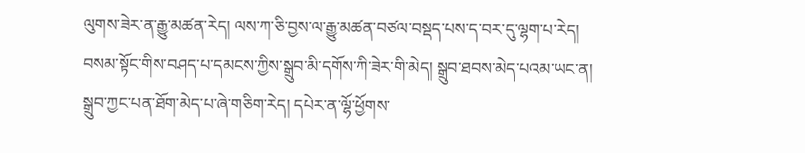ལུགས་ཟེར་ན་རྒྱུ་མཚན་རེད། ལས་ཀ་ཅི་བྱས་ལ་རྒྱུ་མཚན་བཙལ་བསྡད་པས་ད་བར་དུ་ལྷག་པ་རེད། བསམ་སྟོང་གིས་བཤད་པ་དམངས་ཀྱིས་སྒྲུབ་མི་དགོས་ཀི་ཟེར་གི་མེད། སྒྲུབ་ཐབས་མེད་པའམ་ཡང་ན། སྒྲུབ་ཀྱང་པན་ཐོག་མེད་པ་ཞེ་གཅིག་རེད། དཔེར་ན་ལྷོ་ཕྱོགས་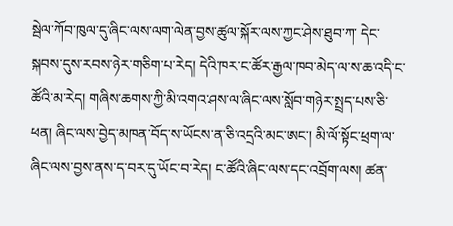སྦེལ་ཀོབ་ཁུལ་དུ་ཞིང་ལས་ལག་ལེན་བྱས་ཚུལ་སྐོར་ལས་ཀྱང་ཤེས་ཐུབ་ཀ་ དེང་སྐབས་དུས་རབས་ཉེར་གཅིག་པ་རེད། དེའི་ཁར་ང་ཚོར་རྒྱལ་ཁབ་མེད་ལ་ས་ཆ་འདི་ང་ཚོའི་མ་རེད། གཞིས་ཆགས་ཀྱི་མི་འགའ་ཤས་ལ་ཞིང་ལས་སློབ་གཉེར་སྤྲད་པས་ཅི་ཕན། ཞིང་ལས་བྱེད་མཁན་བོད་ས་ཡོངས་ན་ཅི་འདྲའི་མང་ཨང་། མི་ལོ་སྟོང་ཕྲག་ལ་ཞིང་ལས་བྱས་ནས་ད་བར་དུ་ཡོང་བ་རེད། ང་ཚོའི་ཞིང་ལས་དང་འབྲོག་ལས། ཚན་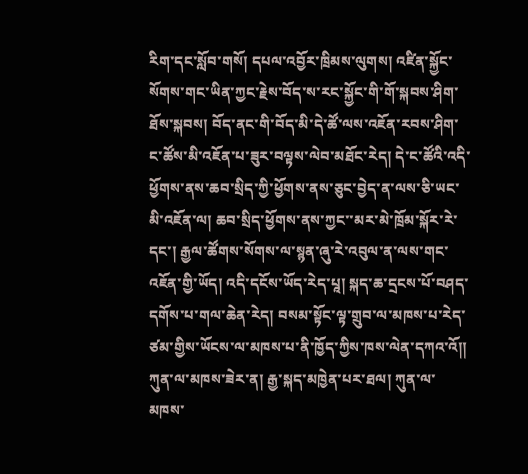རིག་དང་སློབ་གསོ། དཔལ་འབྱོར་ཁྲིམས་ལུགས། འཛིན་སྐྱོང་སོགས་གང་ཡིན་ཀྱང་རྗེས་བོད་ས་རང་སྐྱོང་གི་གོ་སྐབས་ཤིག་ཐོས་སྐབས། བོད་ནང་གི་བོད་མི་དེ་ཚོ་ལས་འཇོན་རབས་ཤིག་ང་ཚོས་མི་འཇོན་པ་ཟུར་བལྟས་ལེབ་མཐོང་རེད། དེ་ང་ཚོའི་འདི་ཕྱོགས་ནས་ཆབ་སྲིད་ཀྱི་ཕྱོགས་ནས་ཅུང་བྱེད་ན་ལས་ཅི་ཡང་མི་འཇོན་ལ། ཆབ་སྲིད་ཕྱོགས་ནས་ཀྱང་་མར་མེ་ཁྲོམ་སྐོར་རེ་དང་། རྒྱལ་ཚོགས་སོགས་ལ་སྙན་ཞུ་རེ་འབུལ་ན་ལས་གང་འཇོན་གྱི་ཡོད། འདི་དངོས་ཡོད་རེད་པཱ། སྐད་ཆ་དྲངས་པོ་བཤད་དགོས་པ་གལ་ཆེན་རེད། བསམ་སྟོང་ལྟ་གྲུབ་ལ་མཁས་པ་རེད་ཙམ་གྱིས་ཡོངས་ལ་མཁས་པ་ནི་ཁྱོད་ཀྱིས་ཁས་ལེན་དཀའ་འོ༎ ཀུན་ལ་མཁས་ཟེར་ན། རྒྱ་སྐད་མཁྱེན་པར་ཐལ། ཀུན་ལ་མཁས་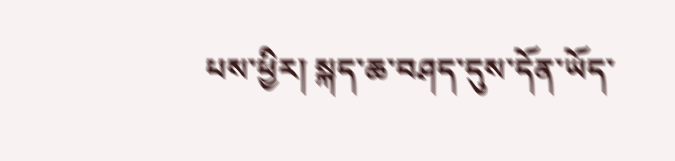པས་ཕྱིར། སྐད་ཆ་བཤད་དུས་དོན་ཡོད་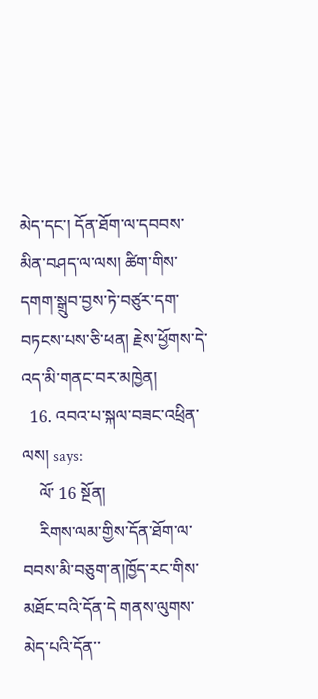མེད་དང་། དོན་ཐོག་ལ་དབབས་མིན་བཤད་ལ་ལས། ཚིག་གིས་དགག་སྒྲུབ་བྱས་ཏེ་བཙུར་དག་བཏངས་པས་ཅི་ཕན། རྗེས་ཕྱོགས་དེ་འད་མི་གནང་བར་མཁྱེན།
  16. འབའ་པ་སྐལ་བཟང་འཕྲིན་ལས། says:
    ལོ་ 16 སྔོན།
    རིགས་ལམ་གྱིས་དོན་ཐོག་ལ་བབས་མི་བཅུག་ན།ཁྱོད་རང་གིས་མཐོང་བའི་དོན་དེ གནས་ལུགས་མེད་པའི་དོན་་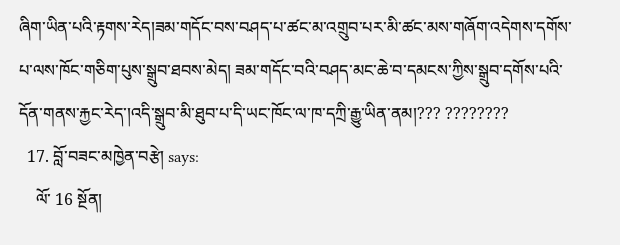ཞིག་ཡིན་པའི་རྟགས་རེད།ཟམ་གདོང་བས་བཤད་པ་ཚང་མ་འགྲུབ་པར་མི་ཚང་མས་གཞོག་འདེགས་དགོས་པ་ལས་ཁོང་གཅིག་པུས་སྒྲུབ་ཐབས་མེད། ཟམ་གདོང་བའི་བཤད་མང་ཆེ་བ་དམངས་ཀྱིས་སྒྲུབ་དགོས་པའི་དོན་གནས་རྐྱང་རེད་།འདི་སྒྲུབ་མི་ཐུབ་པ་དི་ཡང་ཁོང་ལ་ཁ་དཀྲི་རྒྱུ་ཡིན་ནམ།??? ????????
  17. བློ་བཟང་མཁྱེན་བརྩེ། says:
    ལོ་ 16 སྔོན།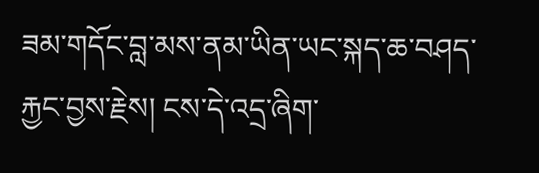ཟམ་གདོང་བླ་མས་ནམ་ཡིན་ཡང་སྐད་ཆ་བཤད་རྐྱང་བྱས་རྗེས། ངས་དེ་འདྲ་ཞིག་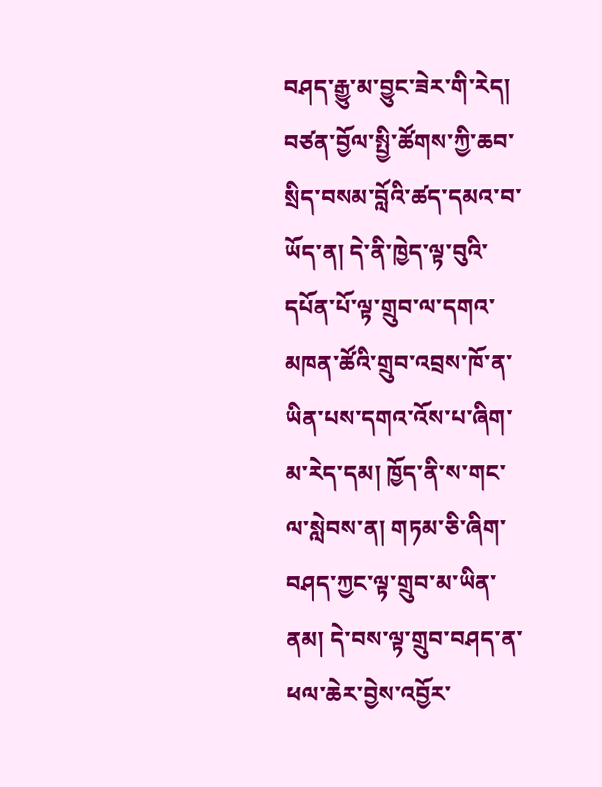བཤད་རྒྱུ་མ་བྱུང་ཟེར་གི་རེད། བཙན་བྱོལ་སྤྱི་ཚོགས་ཀྱི་ཆབ་སྲིད་བསམ་བློའི་ཚད་དམའ་བ་ཡོད་ན། དེ་ནི་ཁྱེད་ལྟ་བུའི་དཔོན་པོ་ལྟ་གྲུབ་ལ་དགའ་མཁན་ཚོའི་གྲུབ་འབྲས་ཁོ་ན་ཡིན་པས་དགའ་འོས་པ་ཞིག་མ་རེད་དམ། ཁྱོད་ནི་ས་གང་ལ་སླེབས་ན། གཏམ་ཅི་ཞིག་བཤད་ཀྱང་ལྟ་གྲུབ་མ་ཡིན་ནམ། དེ་བས་ལྟ་གྲུབ་བཤད་ན་ཕལ་ཆེར་བྱེས་འབྱོར་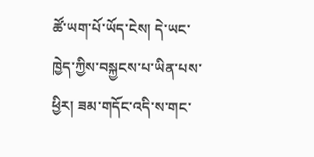ཚོ་ཡག་པོ་ཡོད་ངེས། དེ་ཡང་ཁྱེད་ཀྱིས་བསྐྱངས་པ་ཡིན་པས་ཕྱིར། ཟམ་གདོང་འདི་ས་གང་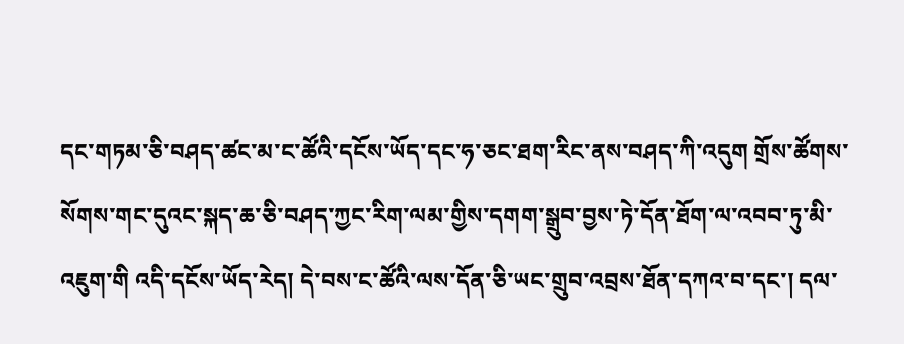དང་གཏམ་ཅི་བཤད་ཚང་མ་ང་ཚོའི་དངོས་ཡོད་དང་ཧ་ཅང་ཐག་རིང་ནས་བཤད་ཀི་འདུག གྲོས་ཚོགས་སོགས་གང་དུའང་སྐད་ཆ་ཅི་བཤད་ཀྱང་རིག་ལམ་གྱིས་དགག་སྒྲུབ་བྱས་ཏེ་དོན་ཐོག་ལ་འབབ་ཏུ་མི་འཇུག་གི འདི་དངོས་ཡོད་རེད། དེ་བས་ང་ཚོའི་ལས་དོན་ཅི་ཡང་གྲུབ་འབྲས་ཐོན་དཀའ་བ་དང་། དལ་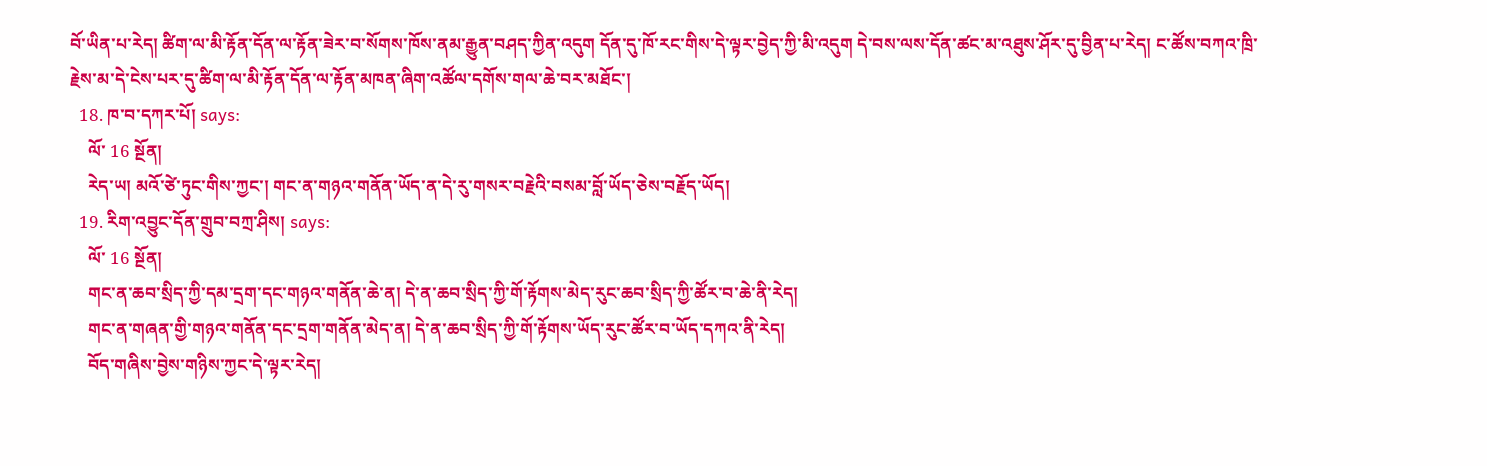བོ་ཡིན་པ་རེད། ཚིག་ལ་མི་རྟོན་དོན་ལ་རྟོན་ཟེར་བ་སོགས་ཁོས་ནམ་རྒྱུན་བཤད་ཀྱིན་འདུག དོན་དུ་ཁོ་རང་གིས་དེ་ལྟར་བྱེད་ཀྱི་མི་འདུག དེ་བས་ལས་དོན་ཚང་མ་འཐུས་ཤོར་དུ་བྱིན་པ་རེད། ང་ཚོས་བཀའ་ཁྲི་རྗེས་མ་དེ་ངེས་པར་དུ་ཚིག་ལ་མི་རྟོན་དོན་ལ་རྟོན་མཁན་ཞིག་འཚོལ་དགོས་གལ་ཆེ་བར་མཐོང་།
  18. ཁ་བ་དཀར་པོ། says:
    ལོ་ 16 སྔོན།
    རེད་ཡ། མའོ་ཙེ་ཏུང་གིས་ཀྱང་། གང་ན་གཉའ་གནོན་ཡོད་ན་དེ་རུ་གསར་བརྗེའི་བསམ་བློ་ཡོད་ཅེས་བརྗོད་ཡོད།
  19. རིག་འབྱུང་དོན་གྲུབ་བཀྲ་ཤིས། says:
    ལོ་ 16 སྔོན།
    གང་ན་ཆབ་སྲིད་ཀྱི་དམ་དྲག་དང་གཉའ་གནོན་ཆེ་ན། དེ་ན་ཆབ་སྲིད་ཀྱི་གོ་རྟོགས་མེད་རུང་ཆབ་སྲིད་ཀྱི་ཚོར་བ་ཆེ་ནི་རེད།
    གང་ན་གཞན་གྱི་གཉའ་གནོན་དང་དྲག་གནོན་མེད་ན། དེ་ན་ཆབ་སྲིད་ཀྱི་གོ་རྟོགས་ཡོད་རུང་ཚོར་བ་ཡོད་དཀའ་ནི་རེད།
    བོད་གཞིས་བྱེས་གཉིས་ཀྱང་དེ་ལྟར་རེད།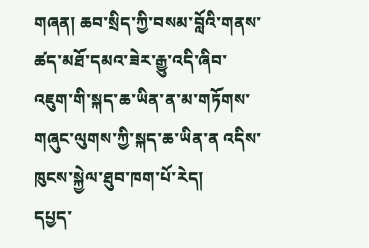གཞན། ཆབ་སྲིད་ཀྱི་བསམ་བློའི་གནས་ཚད་མཐོ་དམའ་ཟེར་རྒྱུ་འདི་ཞིབ་འཇུག་གི་སྐད་ཆ་ཡིན་ན་མ་གཏོགས་གཞུང་ལུགས་ཀྱི་སྐད་ཆ་ཡིན་ན འདིས་ཁུངས་སྐྱེལ་ཐུབ་ཁག་པོ་རེད།
དཔྱད་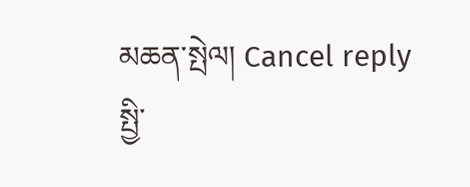མཆན་སྤེལ། Cancel reply
སྤྱི་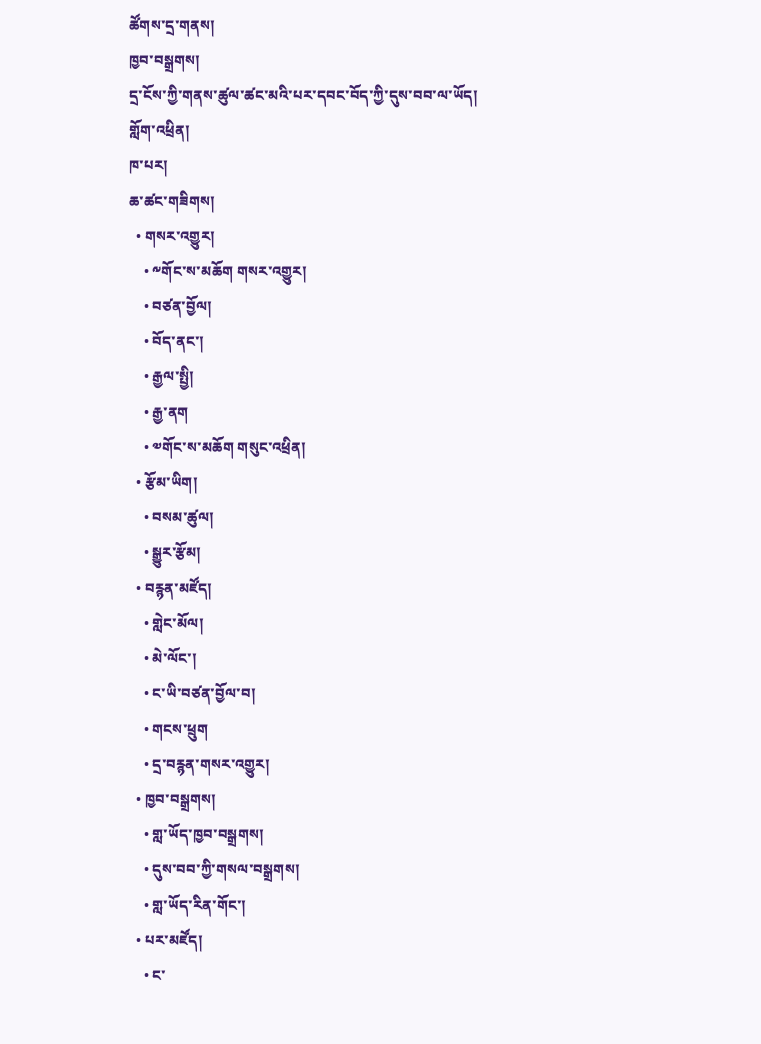ཚོགས་དྲ་གནས།
ཁྱབ་བསྒྲགས།
དྲ་ངོས་ཀྱི་གནས་ཚུལ་ཚང་མའི་པར་དབང་བོད་ཀྱི་དུས་བབ་ལ་ཡོད།
གློག་འཕྲིན།
ཁ་པར།
ཆ་ཚང་གཟིགས།
  • གསར་འགྱུར།
    • ༸གོང་ས་མཆོག གསར་འགྱུར།
    • བཙན་བྱོལ།
    • བོད་ནང་།
    • རྒྱལ་སྤྱི།
    • རྒྱ་ནག
    • ༧གོང་ས་མཆོག གསུང་འཕྲིན།
  • རྩོམ་ཡིག།
    • བསམ་ཚུལ།
    • སྒྱུར་རྩོམ།
  • བརྙན་མཛོད།
    • གླེང་མོལ།
    • མེ་ལོང་།
    • ང་ཡི་བཙན་བྱོལ་བ།
    • གངས་ཕྲུག
    • དྲ་བརྙན་གསར་འགྱུར།
  • ཁྱབ་བསྒྲགས།
    • གླ་ཡོད་ཁྱབ་བསྒྲགས།
    • དུས་བབ་ཀྱི་གསལ་བསྒྲགས།
    • གླ་ཡོད་རིན་གོང་།
  • པར་མཛོད།
    • ང་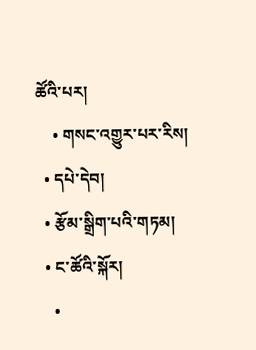ཚོའི་པར།
    • གསང་འགྱུར་པར་རིས།
  • དཔེ་དེབ།
  • རྩོམ་སྒྲིག་པའི་གཏམ།
  • ང་ཚོའི་སྐོར།
    •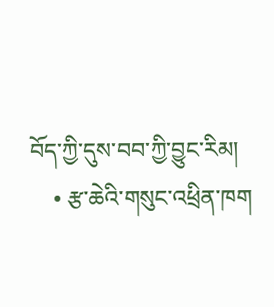བོད་ཀྱི་དུས་བབ་ཀྱི་བྱུང་རིམ།
    • རྩ་ཆེའི་གསུང་འཕྲིན་ཁག